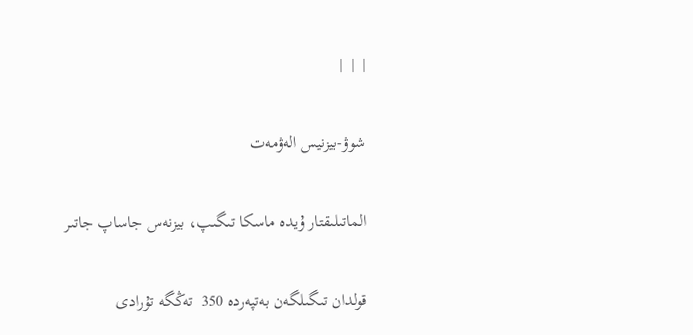|  |  |

شوۋ-بيزنيس الەۋمەت

الماتىلىقتار ۇيدە ماسكا تىگىپ، بيزنەس جاساپ جاتىر

قولدان تىگىلگەن بەتپەردە 350  تەڭگە تۇرادى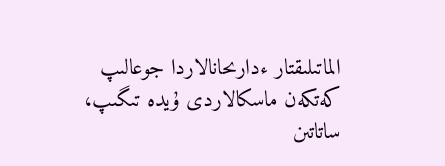الماتىلىقتار ءدارىحانالاردا جوعالىپ كەتكەن ماسكالاردى ۇيدە تىگىپ، ساتاتىن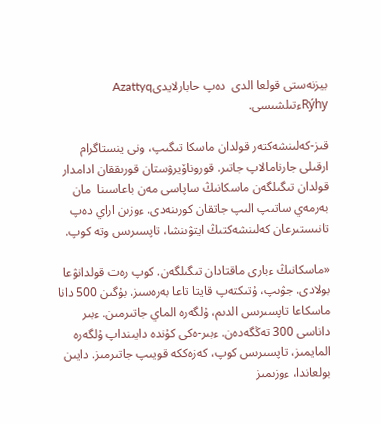بيزنەستى قولعا الدى  دەپ حابارلايدىAzattyq Rýhyءتىلشىسى.

قىز-كەلىنشەكتەر قولدان ماسكا تىگىپ، ونى ينستاگرام ارقىلى جارنامالاپ جاتىر. قوروناۆيرۋستان قورىققان ادامدار قولدان تىگىلگەن ماسكانىڭ ساپاسى مەن باعاسىنا  مان بەرمەي ساتىپ الىپ جاتقان كورىنەدى. ءوزىن اراي دەپ تانىستىرعان كەلىنشەكتىڭ ايتۋىنشا، تاپسىرىس وتە كوپ.

«ماسكانىڭ ءبارى ماقتادان تىگىلگەن. كوپ رەت قولدانۋعا بولادى. جۋىپ، ۇتىكتەپ قايتا تاعا بەرەسىز. بۇگىن 500 دانا ماسكاعا تاپسىرىس الدىم، ۇلگەرە الماي جاتىرمىن. ءبىر داناسى 300 تەڭگەدەن. ءبىر-ەكى كۇندە دايىنداپ ۇلگەرە المايمىز، تاپسىرىس كوپ، كەزەككە قويىپ جاتىرمىز. دايىن بولعاندا، ءوزىمىز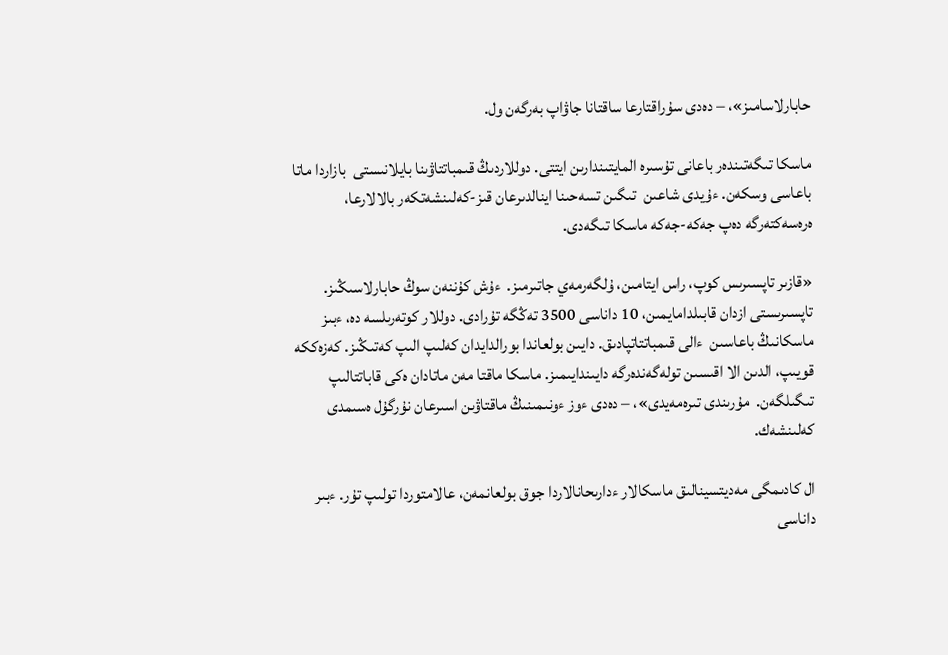حابارلاسامىز»، – دەدى سۇراقتارعا ساقتانا جاۋاپ بەرگەن ول.

ماسكا تىگەتىندەر باعانى تۇسىرە المايتىندارىن ايتتى. دوللاردىڭ قىمباتتاۋىنا بايلانىستى  بازاردا ماتا باعاسى وسكەن. ءۇيدى شاعىن  تىگىن تسەحىنا اينالدىرعان قىز-كەلىنشەتكەر بالالارعا، ەرەسەكتەرگە دەپ جەكە-جەكە ماسكا تىگەدى.

«قازىر تاپسىرىس كوپ، راس ايتامىن، ۇلگەرمەي جاتىرمىز.  ءۇش كۇننەن سوڭ حابارلاسىڭىز. تاپسىرىستى ازدان قابىلدامايمىن، 10 داناسى 3500 تەڭگە تۇرادى. دوللار كوتەرىلسە دە، ءبىز ماسكانىڭ باعاسىن  ءالى قىمباتتاتپادىق. دايىن بولعاندا بورالدايدان كەلىپ الىپ كەتىڭىز. كەزەككە قويىپ، الدىن الا اقىسىن تولەگەندەرگە دايىندايىمىز. ماسكا ماقتا مەن ماتادان ەكى قاباتتالىپ تىگىلگەن.  مۇرىندى تىرەمەيدى»، – دەدى ءوز ءونىمىنىڭ ماقتاۋىن اسىرعان نۇرگۇل ەسىمدى كەلىنشەك.

ال كادىمگى مەديتسينالىق ماسكالار ءدارىحانالاردا جوق بولعانمەن، عالامتوردا تولىپ تۇر. ءبىر داناسى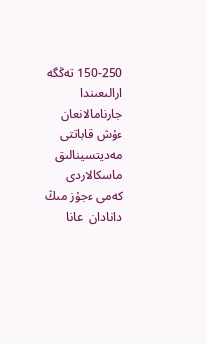150-250 تەڭگە ارالىعىندا جارنامالانعان ءۇش قاباتتى مەديتسينالىق  ماسكالاردى كەمى ءجۇز مىڭ دانادان  عانا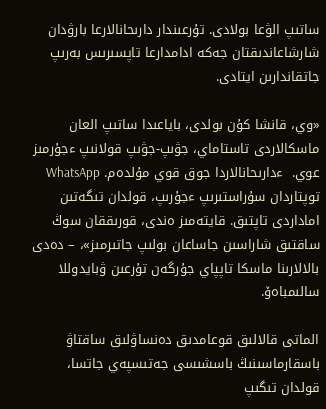ساتىپ الۋعا بولادى. تۇرعىندار دارىحانالارعا بارۋدان شارشاعاندىقتان جەكە ادامدارعا تاپسىرىس بەرىپ جاتقاندارىن ايتادى.

«وي، قانشا كۇن بولدى، باياعىدا ساتىپ العان ماسكالاردى تاستاماي، جۋىپ-جۋىپ قولانىپ ءجۇرمىز عوي.  ءدارىحانالاردا جوق قوي مۇلدەم. WhatsApp توپتاردان سۇراستىرىپ ءجۇرىپ، قولدان تىگەتىن اماداردى تاپتىق. قايتەمىز ەندى، قورىققان سوڭ ساقتىق شاراسىن جاساعان بولىپ جاتىرمىز»، – دەدى بالالارىنا ماسكا تاپپاي جۇرگەن تۇرعىن ۋبايدوللا سالىمباەۆ.

الماتى قالالىق قوعامدىق دەنساۋلىق ساقتاۋ باسقارماسىنىڭ باسشىسى جەتىسپەي جاتسا، قولدان تىگىپ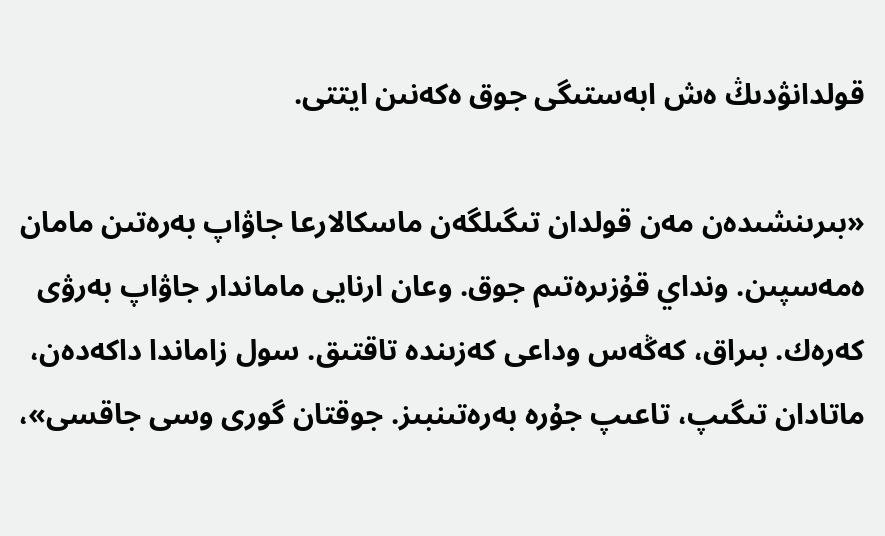قولدانۋدىڭ ەش ابەستىگى جوق ەكەنىن ايتتى.

«بىرىنشىدەن مەن قولدان تىگىلگەن ماسكالارعا جاۋاپ بەرەتىن مامان ەمەسپىن. ونداي قۇزىرەتىم جوق. وعان ارنايى ماماندار جاۋاپ بەرۋى كەرەك. بىراق، كەڭەس وداعى كەزىندە تاقتىق. سول زاماندا داكەدەن، ماتادان تىگىپ، تاعىپ جۇرە بەرەتىنبىز. جوقتان گورى وسى جاقسى»،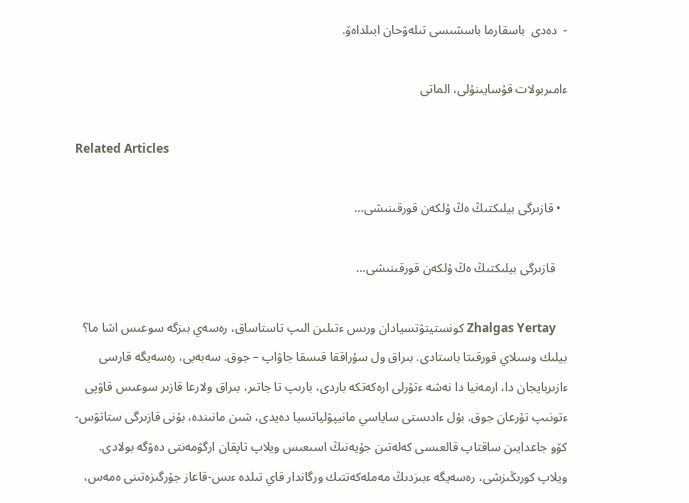-  دەدى  باسقارما باسشىسى تىلەۋحان ابىلداەۆ.

ءامىربولات قۇسايىنۇلى، الماتى

Related Articles

  • قازىرگى بيلىكتىڭ ەڭ ۇلكەن قورقىنىشى…

    قازىرگى بيلىكتىڭ ەڭ ۇلكەن قورقىنىشى…

    Zhalgas Yertay كونستيتۋتسيادان ورىس ءتىلىن الىپ تاستاساق، رەسەي بىزگە سوعىس اشا ما؟ بيلىك وسىلاي قورقىتا باستادى. بىراق ول سۇراققا قىسقا جاۋاپ – جوق. سەبەبى، رەسەيگە قارسى ءازىربايجان دا، ارمەنيا دا نەشە ءتۇرلى ارەكەتكە باردى، بارىپ تا جاتىر، بىراق ولارعا قازىر سوعىس قاۋپى ءتونىپ تۇرعان جوق. بۇل ءادىستى ساياسي مانيپۋلياتسيا دەيدى، شىن مانىندە، بۇنى قازىرگى ستاتۋس-كۆو جاعدايىن ساقتاپ قالعىسى كەلەتىن جۇيەنىڭ اسىعىس ويلاپ تاپقان ارگۋمەنتى دەۋگە بولادى. ويلاپ كورىڭىزشى، رەسەيگە ءبىزدىڭ مەملەكەتتىك ورگاندار قاي تىلدە ءىس-قاعاز جۇرگىزەتىنى ەمەس،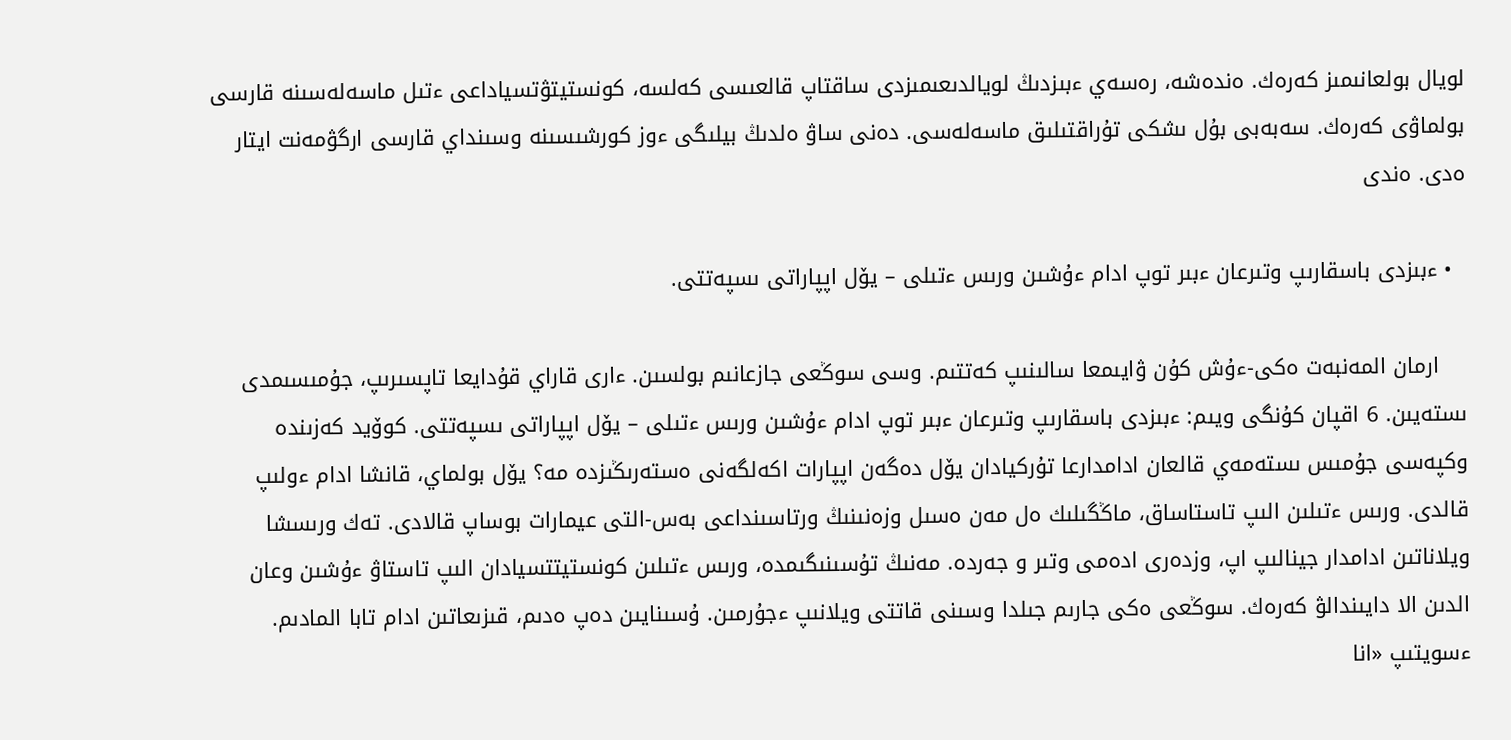لويال بولعانىمىز كەرەك. ەندەشە، رەسەي ءبىزدىڭ لويالدىعىمىزدى ساقتاپ قالعىسى كەلسە، كونستيتۋتسياداعى ءتىل ماسەلەسىنە قارسى بولماۋى كەرەك. سەبەبى بۇل ىشكى تۇراقتىلىق ماسەلەسى. دەنى ساۋ ەلدىڭ بيلىگى ءوز كورشىسىنە وسىنداي قارسى ارگۋمەنت ايتار ەدى. ەندى

  • ءبىزدى باسقارىپ وتىرعان ءبىر توپ ادام ءۇشىن ورىس ءتىلى – يۆل اپپاراتى ىسپەتتى.

    ارمان المەنبەت ەكى-ءۇش كۇن ۋايىمعا سالىنىپ كەتتىم. وسى سوڭعى جازعانىم بولسىن. ءارى قاراي قۇدايعا تاپسىرىپ، جۇمىسىمدى ىستەيىن. 6 اقپان كۇنگى ويىم: ءبىزدى باسقارىپ وتىرعان ءبىر توپ ادام ءۇشىن ورىس ءتىلى – يۆل اپپاراتى ىسپەتتى. كوۆيد كەزىندە وكپەسى جۇمىس ىستەمەي قالعان ادامدارعا تۇركيادان يۆل دەگەن اپپارات اكەلگەنى ەستەرىڭىزدە مە؟ يۆل بولماي، قانشا ادام ءولىپ قالدى. ورىس ءتىلىن الىپ تاستاساق، ماڭگىلىك ەل مەن ەسىل وزەنىنىڭ ورتاسىنداعى بەس-التى عيمارات بوساپ قالادى. تەك ورىسشا ويلاناتىن ادامدار جينالىپ اپ، وزدەرى ادەمى وتىر و جەردە. مەنىڭ تۇسىنىگىمدە، ورىس ءتىلىن كونستيتتسيادان الىپ تاستاۋ ءۇشىن وعان الدىن الا دايىندالۋ كەرەك. سوڭعى ەكى جارىم جىلدا وسىنى قاتتى ويلانىپ ءجۇرمىن. ۇسىنايىن دەپ ەدىم، قىزىعاتىن ادام تابا المادىم. ءسويتىپ «انا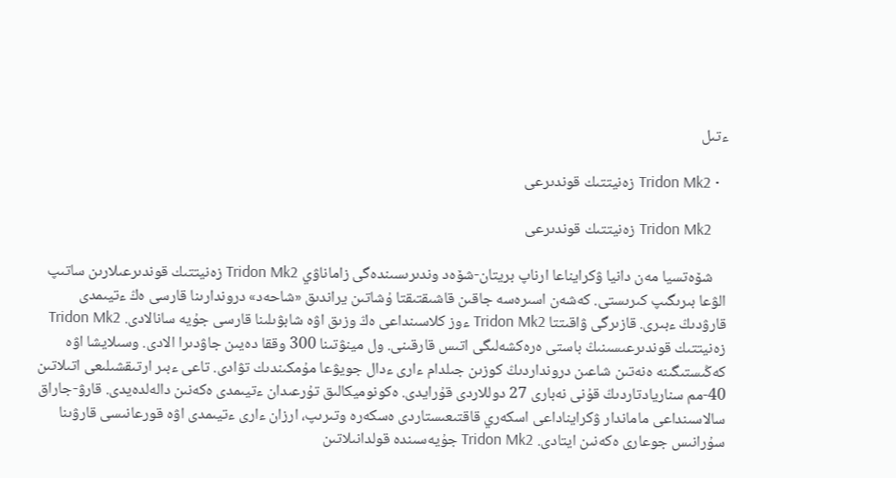ءتىل

  • Tridon Mk2 زەنيتتىك قوندىرعى

    Tridon Mk2 زەنيتتىك قوندىرعى

    شۆەتسيا مەن دانيا ۋكرايناعا ارناپ بريتان-شۆەد وندىرىسىندەگى زاماناۋي Tridon Mk2 زەنيتتىك قوندىرعىلارىن ساتىپ الۋعا بىرىگىپ كىرىستى. كەشەن اسىرەسە جاقىن قاشىقتىقتا ۇشاتىن يراندىق «شاحەد» دروندارىنا قارسى ەڭ ءتيىمدى قارۋدىڭ ءبىرى. قازىرگى ۋاقىتتا Tridon Mk2 ءوز كلاسىنداعى ەڭ وزىق اۋە شابۋىلىنا قارسى جۇيە سانالادى. Tridon Mk2 زەنيتتىك قوندىرعىسىنىڭ باستى ەرەكشەلىگى اتىس قارقىنى. ول مينۋتىنا 300 وققا دەيىن جاۋدىرا الادى. وسىلايشا اۋە كەڭىستىگىنە ەنەتىن شاعىن درونداردىڭ كوزىن جىلدام ءارى ءدال جويۋعا مۇمكىندىك تۋادى. تاعى ءبىر ارتىقشىلىعى اتىلاتىن 40-مم سناريادتاردىڭ قۇنى نەبارى 27 دوللاردى قۇرايدى. ەكونوميكالىق تۇرعىدان ءتيىمدى ەكەنىن دالەلدەيدى. قارۋ-جاراق سالاسىنداعى ماماندار ۋكرايناداعى اسكەري قاقتىعىستاردى ەسكەرە وتىرىپ، ارزان ءارى ءتيىمدى اۋە قورعانىسى قارۋىنا سۇرانىس جوعارى ەكەنىن ايتادى. Tridon Mk2 جۇيەسىندە قولدانىلاتىن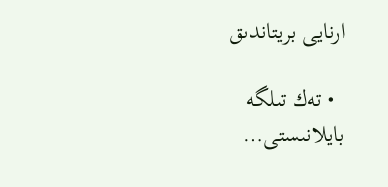ارنايى بريتاندىق

  • تەك تىلگە بايلانىستى…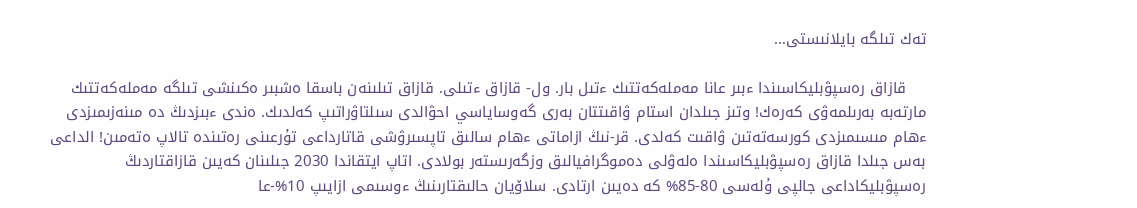تەك تىلگە بايلانىستى…

    قازاق رەسپۋبليكاسىندا ءبىر عانا مەملەكەتتىك ءتىل بار. ول- قازاق ءتىلى. قازاق تىلىنەن باسقا ەشبىر ەكىنشى تىلگە مەملەكەتتىك مارتەبە بەرىلمەۋى كەرەك! وتىز جىلدان استام ۋاقىتتان بەرى گەوساياسي احۋالدى سىلتاۋراتىپ كەلدىك. ەندى ءبىزدىڭ دە مىنەزىمىزدى ءھام مىسىمىزدى كورسەتەتىن ۋاقىت كەلدى. قر-نىڭ ازاماتى ءھام سالىق تاپسىرۋشى قاتارداعى تۇرعىنى رەتىندە تالاپ ەتەمىن! الداعى بەس جىلدا قازاق رەسپۋبليكاسىندا ەلەۋلى دەموگرافيالىق وزگەرىستەر بولادى. اتاپ ايتقاندا 2030 جىلىنان كەيىن قازاقتاردىڭ رەسپۋبليكاداعى جالپى ۇلەسى 80-85% كە دەيىن ارتادى. سلاۆيان حالىقتارىنىڭ ءوسىمى ازايىپ 10%-عا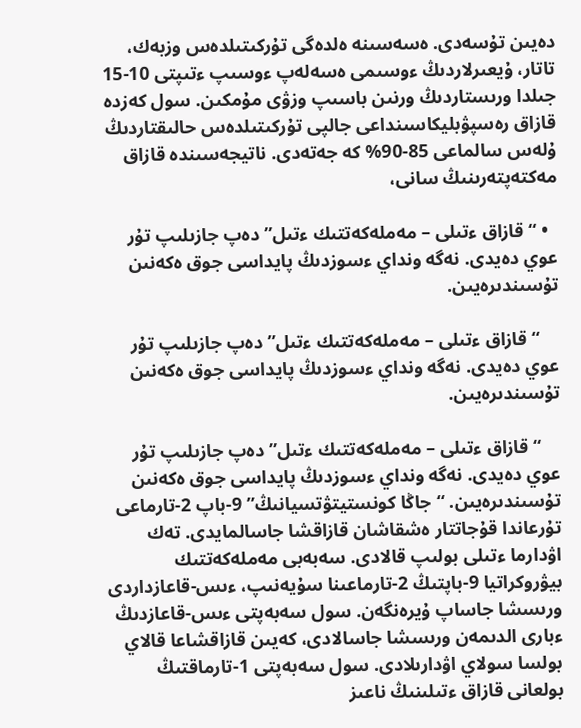دەيىن تۇسەدى. ەسەسىنە ەلدەگى تۇركىتىلدەس وزبەك، تاتار، ۇيعىرلاردىڭ ءوسىمى ەسەلەپ ءوسىپ ءتىپتى 10-15 جىلدا ورىستاردىڭ ورنىن باسىپ وزۋى مۇمكىن. سول كەزدە قازاق رەسپۋبليكاسىنداعى جالپى تۇركىتىلدەس حالىقتاردىڭ ۇلەس سالماعى 85-90% كە جەتەدى. ناتيجەسىندە قازاق مەكتەپتەرىنىڭ سانى،

  • “قازاق ءتىلى – مەملەكەتتىك ءتىل” دەپ جازىلىپ تۇر عوي دەيدى. نەگە ونداي ءسوزدىڭ پايداسى جوق ەكەنىن تۇسىندىرەيىن.

    “قازاق ءتىلى – مەملەكەتتىك ءتىل” دەپ جازىلىپ تۇر عوي دەيدى. نەگە ونداي ءسوزدىڭ پايداسى جوق ەكەنىن تۇسىندىرەيىن.

    “قازاق ءتىلى – مەملەكەتتىك ءتىل” دەپ جازىلىپ تۇر عوي دەيدى. نەگە ونداي ءسوزدىڭ پايداسى جوق ەكەنىن تۇسىندىرەيىن. “جاڭا كونستيتۋتسيانىڭ” 9-باپ 2-تارماعى تۇرعاندا قۇجاتتار ەشقاشان قازاقشا جاسالمايدى. تەك اۋدارما ءتىلى بولىپ قالادى. سەبەبى مەملەكەتتىك بيۋروكراتيا 9-باپتىڭ 2-تارماعىنا سۇيەنىپ، ءىس-قاعازداردى ورىسشا جاساپ ۇيرەنگەن. سول سەبەپتى ءىس-قاعازدىڭ ءبارى الدىمەن ورىسشا جاسالادى، كەيىن قازاقشاعا قالاي بولسا سولاي اۋدارىلادى. سول سەبەپتى 1-تارماقتىڭ بولعانى قازاق ءتىلىنىڭ ناعىز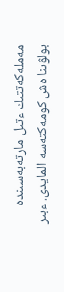مەملەكەتتىك ءتىل مارتەبەسىندە بولۋىنا ەش كومەكتەسە المايدى. ءبىر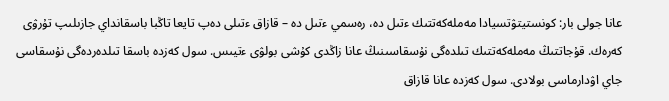عانا جولى بار: كونستيتۋتسيادا مەملەكەتتىك ءتىل دە، رەسمي ءتىل دە – قازاق ءتىلى دەپ تايعا تاڭبا باسقانداي جازىلىپ تۇرۋى كەرەك. قۇجاتتىڭ مەملەكەتتىك تىلدەگى نۇسقاسىنىڭ عانا زاڭدى كۇشى بولۋى ءتيىس. سول كەزدە باسقا تىلدەردەگى نۇسقاسى جاي اۋدارماسى بولادى. سول كەزدە عانا قازاق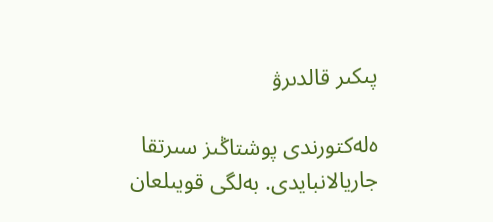پىكىر قالدىرۋ

ەلەكتورندى پوشتاڭىز سىرتقا جاريالانبايدى. بەلگى قويىلعان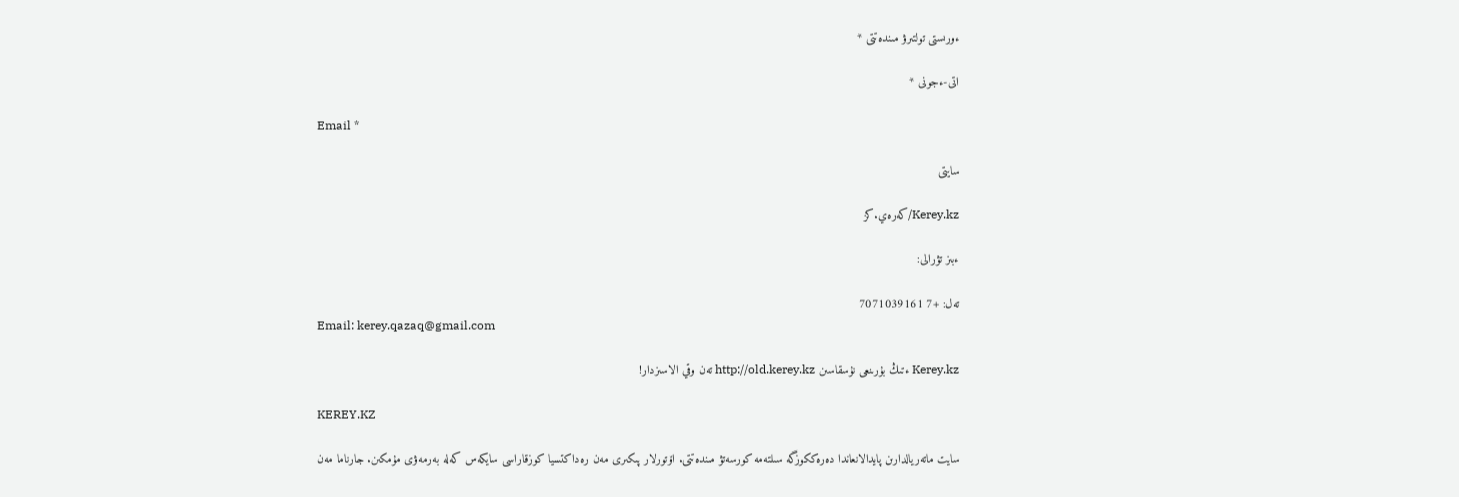ءورىستى تولتىرۋ مىندەتتى *

اتى-ءجونى *

Email *

سايتى

Kerey.kz/كەرەي.كز

ءبىز تۋرالى:

تەل: +7 7071039161
Email: kerey.qazaq@gmail.com

Kerey.kz ءتىڭ بۇرىنعى نۇسقاسىن http://old.kerey.kz تەن وقي الاسىزدار!

KEREY.KZ

سايت ماتەريالدارىن پايدالانعاندا دەرەككوزگە سىلتەمە كورسەتۋ مىندەتتى. اۆتورلار پىكىرى مەن رەداكتسيا كوزقاراسى سايكەس كەلە بەرمەۋى مۇمكىن. جارناما مەن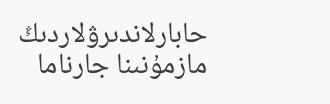حابارلاندىرۋلاردىڭ مازمۇنىنا جارناما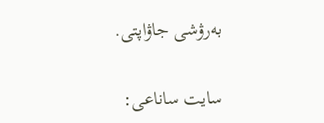بەرۋشى جاۋاپتى.

سايت ساناعى: